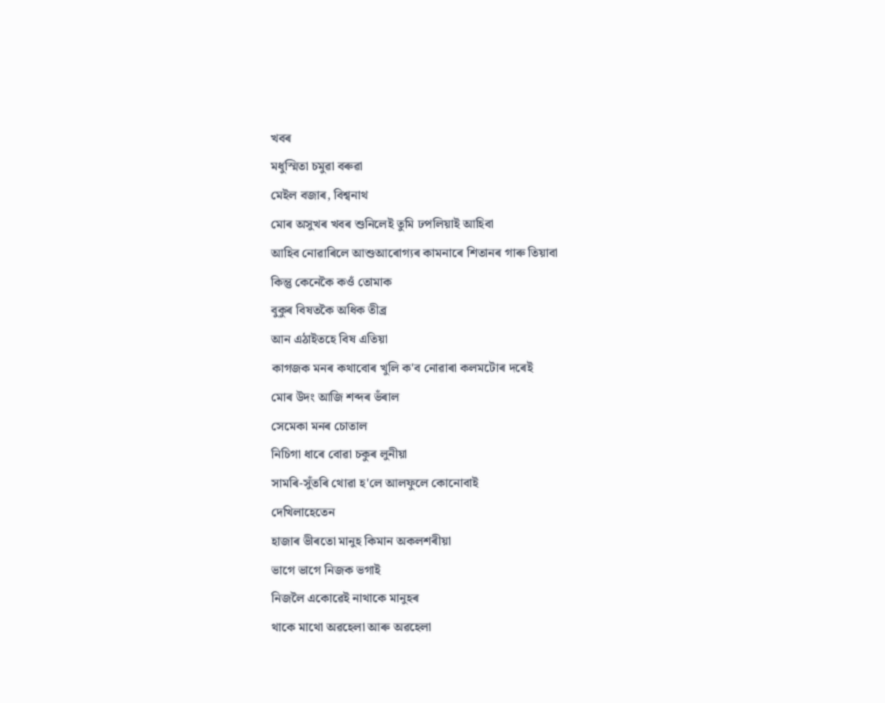খবৰ
মধুস্মিতা চমুৱা বৰুৱা
মেইল বজাৰ, বিশ্বনাথ
মোৰ অসুখৰ খবৰ শুনিলেই তুমি ঢপলিয়াই আহিবা
আহিব নোৱাৰিলে আশুআৰোগ্যৰ কামনাৰে শিতানৰ গাৰু তিয়াবা
কিন্তু কেনেকৈ কওঁ তোমাক
বুকুৰ বিষতকৈ অধিক তীব্ৰ
আন এঠাইতহে বিষ এতিয়া
কাগজক মনৰ কথাবোৰ খুলি ক'ব নোৱাৰা কলমটোৰ দৰেই
মোৰ উদং আজি শব্দৰ ভঁৰাল
সেমেকা মনৰ চোতাল
নিচিগা ধাৰে বোৱা চকুৰ লুনীয়া
সামৰি-সুঁতৰি থোৱা হ'লে আলফুলে কোনোবাই
দেখিলাহেতেন
হাজাৰ ভীৰতো মানুহ কিমান অকলশৰীয়া
ভাগে ভাগে নিজক ভগাই
নিজলৈ একোৱেই নাথাকে মানুহৰ
থাকে মাথো অৱহেলা আৰু অৱহেলা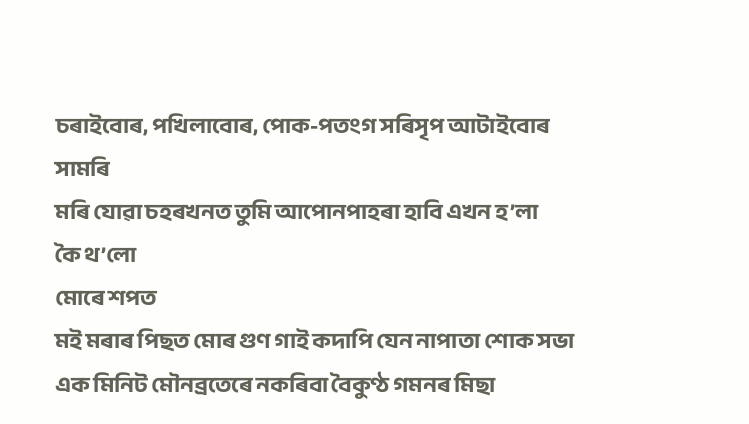চৰাইবোৰ, পখিলাবোৰ, পোক-পতংগ সৰিসৃপ আটাইবোৰ সামৰি
মৰি যোৱা চহৰখনত তুমি আপোনপাহৰা হাবি এখন হ’লা
কৈ থ’লো
মোৰে শপত
মই মৰাৰ পিছত মোৰ গুণ গাই কদাপি যেন নাপাতা শোক সভা
এক মিনিট মৌনব্ৰতেৰে নকৰিবা বৈকুণ্ঠ গমনৰ মিছা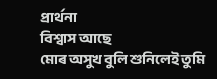প্ৰাৰ্থনা
বিশ্বাস আছে
মোৰ অসুখ বুলি শুনিলেই তুমি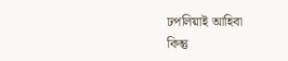ঢপলিয়াই আহিবা
কিন্তু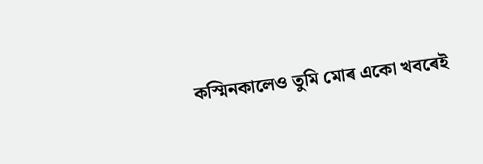কস্মিনকালেও তুমি মোৰ একো খবৰেই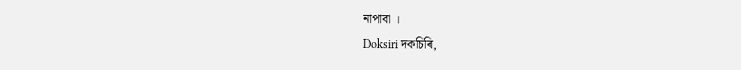নাপাবা ।
Doksiri দকচিৰি,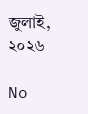জুলাই, ২০২৬

No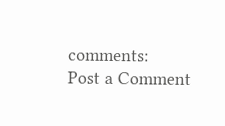comments:
Post a Comment